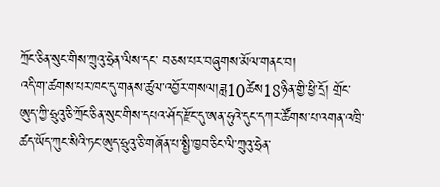ཀྲོང་ཅིན་སུང་གིས་ཀྲུའུ་ཧྲེན་ལིས་དང་ བཅས་པར་བཞུགས་མོལ་གནང་བ།
འདི་ག་ཚགས་པར་ཁང་དུ་གནས་ཚུལ་འབྱོར་གསལ།ཟླ10ཚེས18ཉིན་གྱི་ཕྱི་དྲོ། གྲོང་ཨུད་ཀྱི་ཧྲུའུ་ཅི་ཀྲོང་ཅིན་སུང་གིས་དཔའ་ཤོད་རྫོང་དུ་ཨན་ཧུའེ་དུང་དཀར་ཚོགས་པ་འགན་འཁྲི་ཚད་ཡོད་ཀུང་སིའི་ཏང་ཨུད་ཧྲུའུ་ཅི་གཞོན་པ་སྤྱི་ཁྱབ་ཅིང་ལི་ཀྲུའུ་ཧྲེན་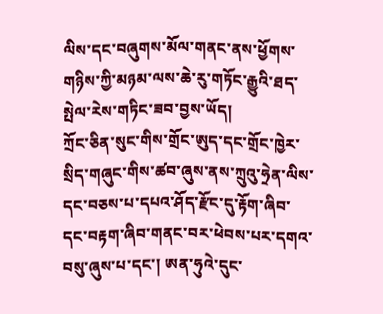ལིས་དང་བཞུགས་མོལ་གནང་ནས་ཕྱོགས་གཉིས་ཀྱི་མཉམ་ལས་ཆེ་རུ་གཏོང་རྒྱུའི་ཐད་སྤེལ་རེས་གཏིང་ཟབ་བྱས་ཡོད།
ཀྲོང་ཅིན་སུང་གིས་གྲོང་ཨུད་དང་གྲོང་ཁྱེར་སྲིད་གཞུང་གིས་ཚབ་ཞུས་ནས་ཀྲུའུ་ཧྲེན་ལིས་དང་བཅས་པ་དཔའ་ཤོད་རྫོང་དུ་རྟོག་ཞིབ་དང་བརྟག་ཞིབ་གནང་བར་ཕེབས་པར་དགའ་བསུ་ཞུས་པ་དང་། ཨན་ཧུའེ་དུང་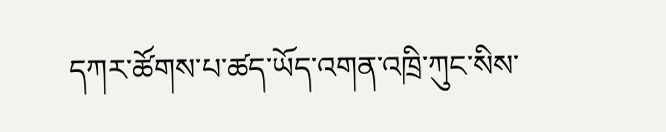དཀར་ཚོགས་པ་ཚད་ཡོད་འགན་འཁྲི་ཀུང་སིས་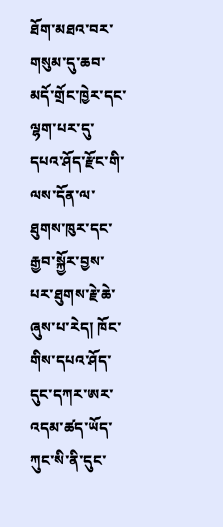ཐོག་མཐའ་བར་གསུམ་དུ་ཆབ་མདོ་གྲོང་ཁྱེར་དང་ལྷག་པར་དུ་དཔའ་ཤོད་རྫོང་གི་ལས་དོན་ལ་ཐུགས་ཁུར་དང་རྒྱབ་སྐྱོར་བྱས་པར་ཐུགས་རྗེ་ཆེ་ཞུས་པ་རེད། ཁོང་གིས་དཔའ་ཤོད་དུང་དཀར་ཨར་འདམ་ཚད་ཡོད་ཀུང་སི་ནི་དུང་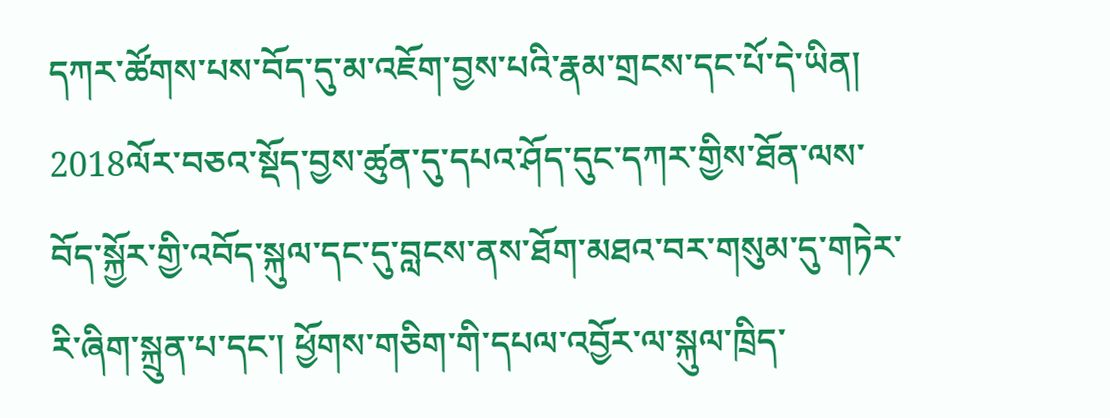དཀར་ཚོགས་པས་བོད་དུ་མ་འཇོག་བྱས་པའི་རྣམ་གྲངས་དང་པོ་དེ་ཡིན། 2018ལོར་བཅའ་སྡོད་བྱས་ཚུན་དུ་དཔའ་ཤོད་དུང་དཀར་གྱིས་ཐོན་ལས་བོད་སྐྱོར་གྱི་འབོད་སྐུལ་དང་དུ་བླངས་ནས་ཐོག་མཐའ་བར་གསུམ་དུ་གཏེར་རི་ཞིག་སྐྲུན་པ་དང་། ཕྱོགས་གཅིག་གི་དཔལ་འབྱོར་ལ་སྐུལ་ཁྲིད་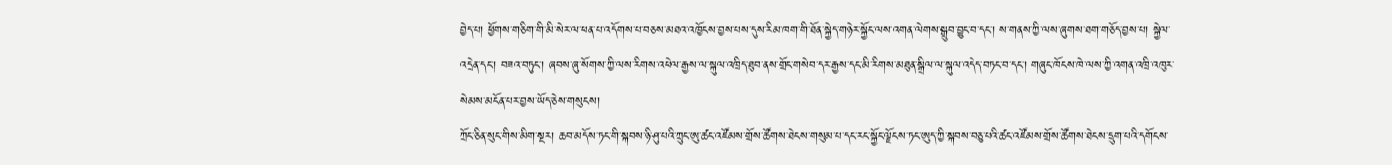བྱེད་པ། ཕྱོགས་གཅིག་གི་མི་སེར་ལ་ཕན་པ་འདོགས་པ་བཅས་མཐའ་འཁྱོངས་བྱས་པས་དུས་རིམ་ཁག་གི་ཐོན་སྐྱེད་གཉེར་སྐྱོང་ལས་འགན་ལེགས་སྒྲུབ་བྱུང་བ་དང་། ས་གནས་ཀྱི་ལས་ཞུགས་ཐག་གཅོད་བྱས་པ། སྐྱེལ་འདྲེན་དང་། བཟའ་བཏུང་། ཞབས་ཞུ་སོགས་ཀྱི་ལས་རིགས་འཕེལ་རྒྱས་ལ་སྐུལ་འཁྲིད་ཐུབ་ནས་གྲོང་གསེབ་དར་རྒྱས་དང་མི་རིགས་མཐུན་སྒྲིལ་ལ་སྐུལ་འདེད་བཏང་བ་དང་། གཞུང་ཁོངས་ཁེ་ལས་ཀྱི་འགན་འཁྲི་འཁུར་སེམས་མངོན་པར་བྱས་ཡོད་ཅེས་གསུངས།
ཀྲོང་ཅིན་སུང་གིས་མིག་སྔར། ཆབ་མདོས་ཏང་གི་སྐབས་ཉི་ཤུ་པའི་ཀྲུང་ཨུ་ཚང་འཛོམས་གྲོས་ཚོགས་ཐེངས་གསུམ་པ་དང་རང་སྐྱོང་ལྗོངས་ཏང་ཨུད་ཀྱི་སྐབས་བཅུ་པའི་ཚང་འཛོམས་གྲོས་ཚོགས་ཐེངས་དྲུག་པའི་དགོངས་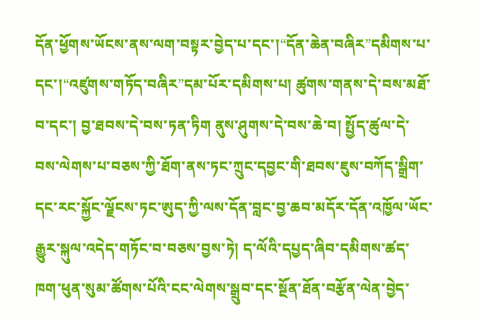དོན་ཕྱོགས་ཡོངས་ནས་ལག་བསྟར་བྱེད་པ་དང་།“དོན་ཆེན་བཞིར”དམིགས་པ་དང་།“འཛུགས་གཏོད་བཞིར”དམ་པོར་དམིགས་པ། ཚུགས་གནས་དེ་བས་མཐོ་བ་དང་། བྱ་ཐབས་དེ་བས་ཏན་ཏིག ནུས་ཤུགས་དེ་བས་ཆེ་བ། སྤྱོད་ཚུལ་དེ་བས་ལེགས་པ་བཅས་ཀྱི་ཐོག་ནས་ཏང་ཀྲུང་དབྱང་གི་ཐབས་ཇུས་བཀོད་སྒྲིག་དང་རང་སྐྱོང་ལྗོངས་ཏང་ཨུད་ཀྱི་ལས་དོན་བླང་བྱ་ཆབ་མདོར་དོན་འཁྱོལ་ཡོང་རྒྱུར་སྐུལ་འདེད་གཏོང་བ་བཅས་བྱས་ཏེ། ད་ལོའི་དཔྱད་ཞིབ་དམིགས་ཚད་ཁག་ཕུན་སུམ་ཚོགས་པོའི་ངང་ལེགས་སྒྲུབ་དང་སྔོན་ཐོན་བརྩོན་ལེན་བྱེད་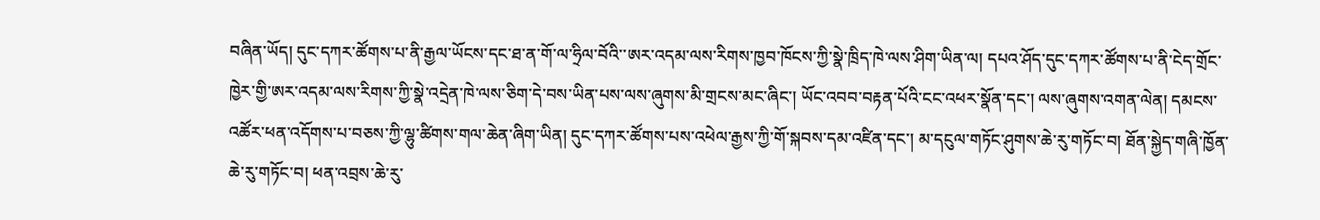བཞིན་ཡོད། དུང་དཀར་ཚོགས་པ་ནི་རྒྱལ་ཡོངས་དང་ཐ་ན་གོ་ལ་ཧྲིལ་བོའི་་ཨར་འདམ་ལས་རིགས་ཁྱབ་ཁོངས་ཀྱི་སྣེ་ཁྲིད་ཁེ་ལས་ཤིག་ཡིན་ལ། དཔའ་ཤོད་དུང་དཀར་ཚོགས་པ་ནི་ངེད་གྲོང་ཁྱེར་གྱི་ཨར་འདམ་ལས་རིགས་ཀྱི་སྣེ་འདྲེན་ཁེ་ལས་ཅིག་དེ་བས་ཡིན་པས་ལས་ཞུགས་མི་གྲངས་མང་ཞིང་། ཡོང་འབབ་བརྟན་པོའི་ངང་འཕར་སྣོན་དང་། ལས་ཞུགས་འགན་ལེན། དམངས་འཚོར་ཕན་འདོགས་པ་བཅས་ཀྱི་ལྷུ་ཚིགས་གལ་ཆེན་ཞིག་ཡིན། དུང་དཀར་ཚོགས་པས་འཕེལ་རྒྱས་ཀྱི་གོ་སྐབས་དམ་འཛིན་དང་། མ་དངུལ་གཏོང་ཤུགས་ཆེ་རུ་གཏོང་བ། ཐོན་སྐྱེད་གཞི་ཁྱོན་ཆེ་རུ་གཏོང་བ། ཕན་འབྲས་ཆེ་རུ་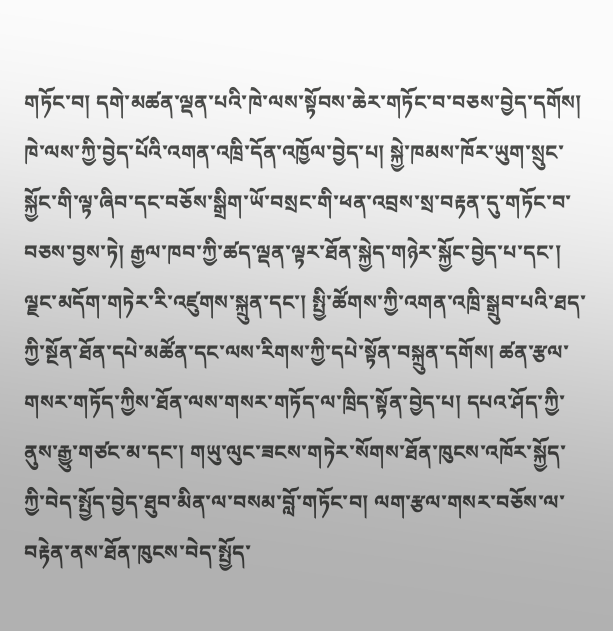གཏོང་བ། དགེ་མཚན་ལྡན་པའི་ཁེ་ལས་སྟོབས་ཆེར་གཏོང་བ་བཅས་བྱེད་དགོས། ཁེ་ལས་ཀྱི་བྱེད་པོའི་འགན་འཁྲི་དོན་འཁྱོལ་བྱེད་པ། སྐྱེ་ཁམས་ཁོར་ཡུག་སྲུང་སྐྱོང་གི་ལྟ་ཞིབ་དང་བཅོས་སྒྲིག་ཡོ་བསྲང་གི་ཕན་འབྲས་སྲ་བརྟན་དུ་གཏོང་བ་བཅས་བྱས་ཏེ། རྒྱལ་ཁབ་ཀྱི་ཚད་ལྡན་ལྟར་ཐོན་སྐྱེད་གཉེར་སྐྱོང་བྱེད་པ་དང་། ལྗང་མདོག་གཏེར་རི་འཛུགས་སྐྲུན་དང་། སྤྱི་ཚོགས་ཀྱི་འགན་འཁྲི་སྒྲུབ་པའི་ཐད་ཀྱི་སྔོན་ཐོན་དཔེ་མཚོན་དང་ལས་རིགས་ཀྱི་དཔེ་སྟོན་བསྐྲུན་དགོས། ཚན་རྩལ་གསར་གཏོད་ཀྱིས་ཐོན་ལས་གསར་གཏོད་ལ་ཁྲིད་སྟོན་བྱེད་པ། དཔའ་ཤོད་ཀྱི་ནུས་རྒྱུ་གཙང་མ་དང་། གཡུ་ལུང་ཟངས་གཏེར་སོགས་ཐོན་ཁུངས་འཁོར་སྐྱོད་ཀྱི་བེད་སྤྱོད་བྱེད་ཐུབ་མིན་ལ་བསམ་བློ་གཏོང་བ། ལག་རྩལ་གསར་བཅོས་ལ་བརྟེན་ནས་ཐོན་ཁུངས་བེད་སྤྱོད་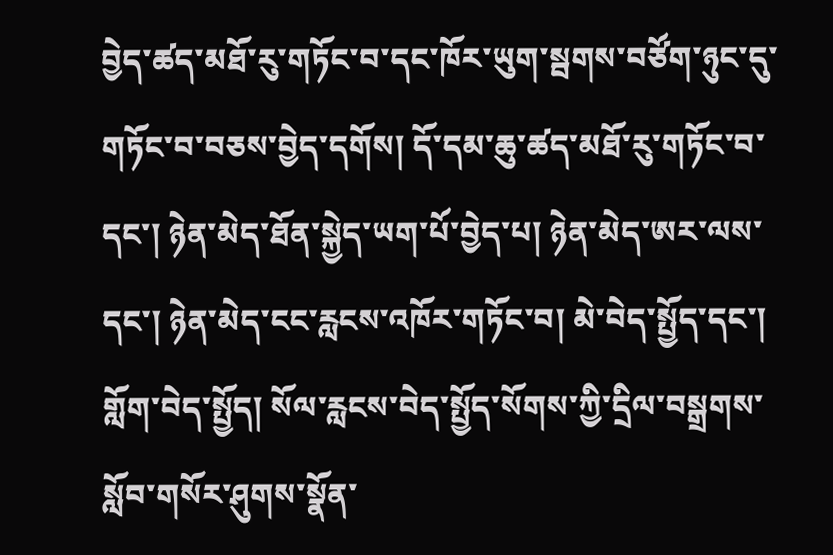བྱེད་ཚད་མཐོ་རུ་གཏོང་བ་དང་ཁོར་ཡུག་སྦགས་བཙོག་ཉུང་དུ་གཏོང་བ་བཅས་བྱེད་དགོས། དོ་དམ་ཆུ་ཚད་མཐོ་རུ་གཏོང་བ་དང་། ཉེན་མེད་ཐོན་སྐྱེད་ཡག་པོ་བྱེད་པ། ཉེན་མེད་ཨར་ལས་དང་། ཉེན་མེད་ངང་རླངས་འཁོར་གཏོང་བ། མེ་བེད་སྤྱོད་དང་། གློག་བེད་སྤྱོད། སོལ་རླངས་བེད་སྤྱོད་སོགས་ཀྱི་དྲིལ་བསྒྲགས་སློབ་གསོར་ཤུགས་སྣོན་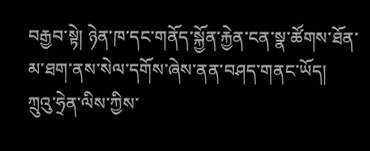བརྒྱབ་སྟེ། ཉེན་ཁ་དང་གནོད་སྐྱོན་རྐྱེན་ངན་སྣ་ཚོགས་ཐོན་མ་ཐག་ནས་སེལ་དགོས་ཞེས་ནན་བཤད་གནང་ཡོད།
ཀྲུའུ་ཧྲེན་ལིས་ཀྱིས་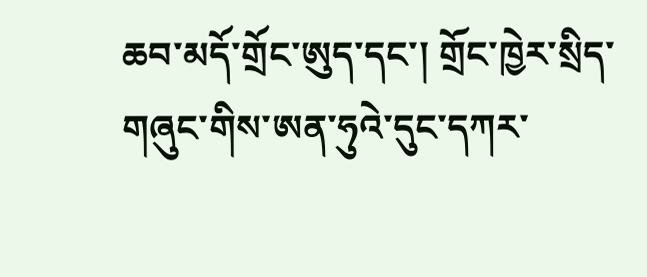ཆབ་མདོ་གྲོང་ཨུད་དང་། གྲོང་ཁྱེར་སྲིད་གཞུང་གིས་ཨན་ཧུའེ་དུང་དཀར་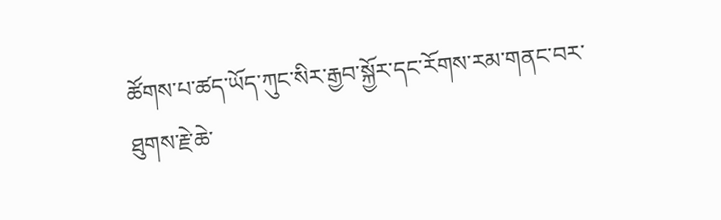ཚོགས་པ་ཚད་ཡོད་ཀུང་སིར་རྒྱབ་སྐྱོར་དང་རོགས་རམ་གནང་བར་ཐུགས་རྗེ་ཆེ་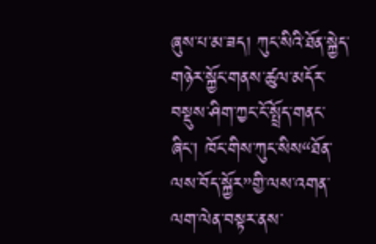ཞུས་པ་མ་ཟད། ཀུང་སིའི་ཐོན་སྐྱེད་གཉེར་སྐྱོང་གནས་ཚུལ་མདོར་བསྡུས་ཤིག་ཀྱང་ངོ་སྤྲོད་གནང་ཞིང་། ཁོང་གིས་ཀུང་སིས“ཐོན་ལས་བོད་སྐྱོར”གྱི་ལས་འགན་ལག་ལེན་བསྟར་ནས་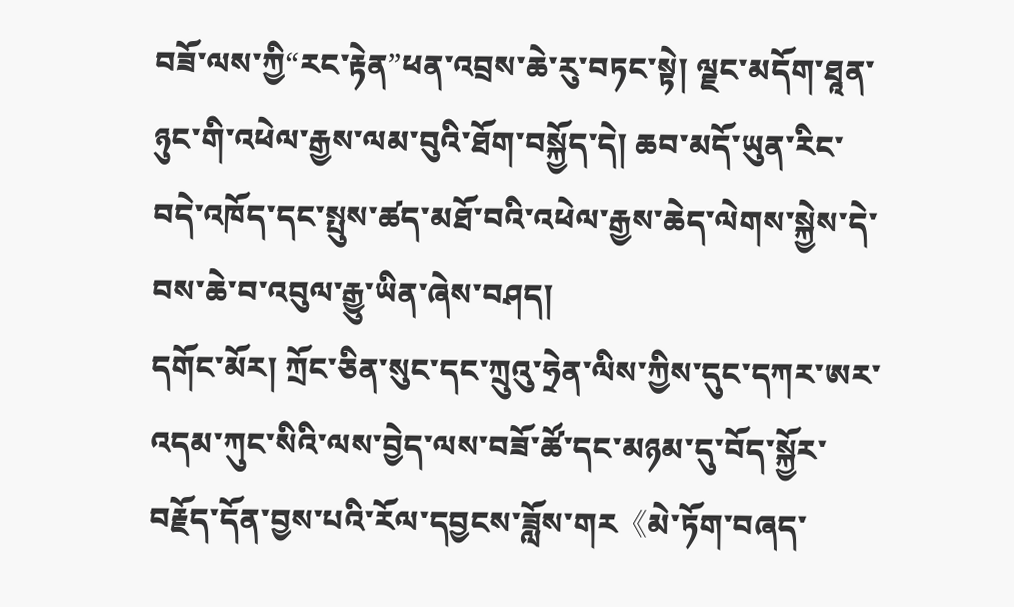བཟོ་ལས་ཀྱི“རང་རྟེན”ཕན་འབྲས་ཆེ་རུ་བཏང་སྟེ། ལྗང་མདོག་ཐཱན་ཉུང་གི་འཕེལ་རྒྱས་ལམ་བུའི་ཐོག་བསྐྱོད་དེ། ཆབ་མདོ་ཡུན་རིང་བདེ་འཁོད་དང་སྤུས་ཚད་མཐོ་བའི་འཕེལ་རྒྱས་ཆེད་ལེགས་སྐྱེས་དེ་བས་ཆེ་བ་འབུལ་རྒྱུ་ཡིན་ཞེས་བཤད།
དགོང་མོར། ཀྲོང་ཅིན་སུང་དང་ཀྲུའུ་ཧྲེན་ལིས་ཀྱིས་དུང་དཀར་ཨར་འདམ་ཀུང་སིའི་ལས་བྱེད་ལས་བཟོ་ཚོ་དང་མཉམ་དུ་བོད་སྐྱོར་བརྗོད་དོན་བྱས་པའི་རོལ་དབྱངས་ཟློས་གར《མེ་ཏོག་བཞད་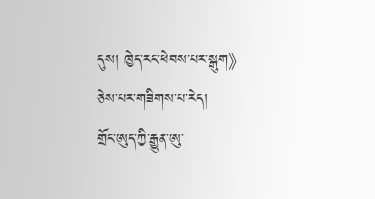དུས། ཁྱེད་རང་ཕེབས་པར་སྒུག》ཅེས་པར་གཟིགས་པ་རེད།
གྲོང་ཨུད་ཀྱི་རྒྱུན་ཨུ་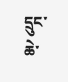དྲུང་ཆེ་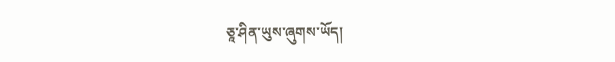ཅཱ་ཤིན་ཡུས་ཞུགས་ཡོད།